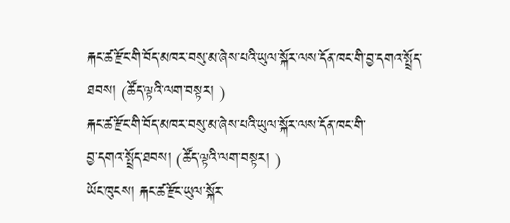རྐང་ཚ་རྫོང་གི་བོད་མཁར་བསུ་མ་ཞེས་པའི་ཡུལ་སྐོར་ལས་དོན་ཁང་གི་བྱ་དགའ་སྤྲོད་ཐབས། (ཚོད་ལྟའི་ལག་བསྟར། )
རྐང་ཚ་རྫོང་གི་བོད་མཁར་བསུ་མ་ཞེས་པའི་ཡུལ་སྐོར་ལས་དོན་ཁང་གི་
བྱ་དགའ་སྤྲོད་ཐབས། (ཚོད་ལྟའི་ལག་བསྟར། )
ཡོང་ཁུངས། རྐང་ཚ་རྫོང་ཡུལ་སྐོར་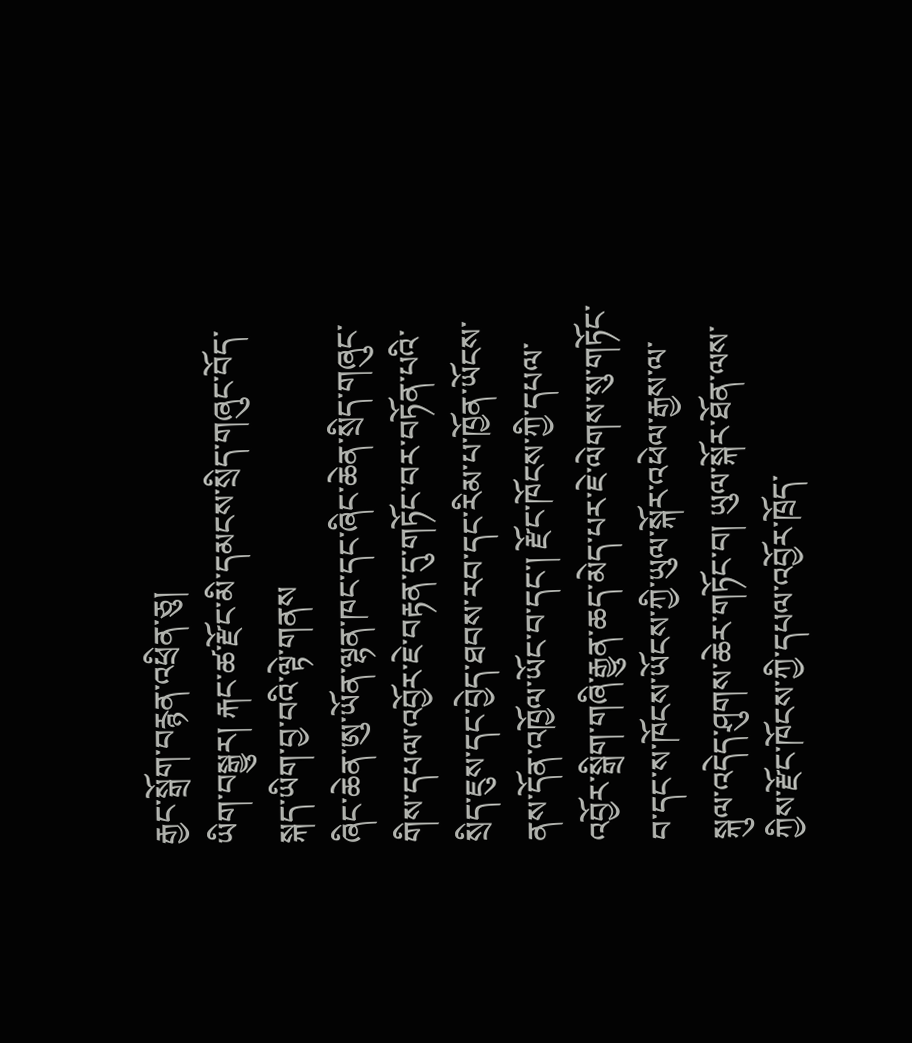རྒྱང་སྒྲོག་བརྙན་འཕྲིན་ཅུ།
ཡིག་བསྒྱུར། རྐང་ཚ་རྫོང་མི་དམངས་སྲིད་གཞུང་བོད་སྐད་ཡིག་བྱ་བའི་ལྟེ་གནས
ཞིང་ཆེན་ཨུ་ཡོན་ལྷན་ཁང་དང་ཞིང་ཆེན་སྲིད་གཞུང་གིས་དཔལ་འབྱོར་ཇེ་བརྟན་དུ་གཏོང་བར་བཏོན་པའི་སྲིད་ཇུས་དང་བྱེད་ཐབས་རབ་དང་རིམ་པ་ཁྱོན་ཡོངས་ནས་དོན་འཁྱོལ་ཡོང་བ་དང་། རྫོང་ཁོངས་ཀྱི་དཔལ་འབྱོར་སྒྲིག་གཞི་རྒྱུན་ཆད་མེད་པར་ཇེ་ལེགས་སུ་གཏོང་བ་དང་ས་ཁོངས་ཡོངས་ཀྱི་ཡུལ་སྐོར་འཕེལ་རྒྱས་ལ་སྐུལ་འདེད་ཤུགས་ཆེར་གཏོང་བ། ཡུལ་སྐོར་ཐོན་ལས་ཀྱིས་རྫོང་ཁོངས་ཀྱི་དཔལ་འབྱོར་ཁྲོད་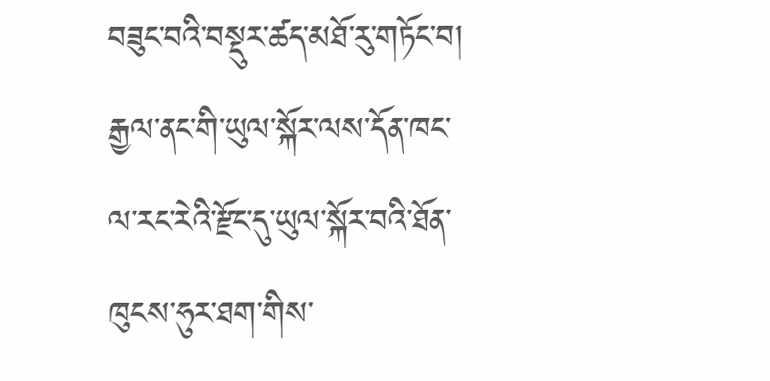བཟུང་བའི་བསྡུར་ཚད་མཐོ་རུ་གཏོང་བ། རྒྱལ་ནང་གི་ཡུལ་སྐོར་ལས་དོན་ཁང་ལ་རང་རེའི་རྫོང་དུ་ཡུལ་སྐོར་བའི་ཐོན་ཁུངས་ཧུར་ཐག་གིས་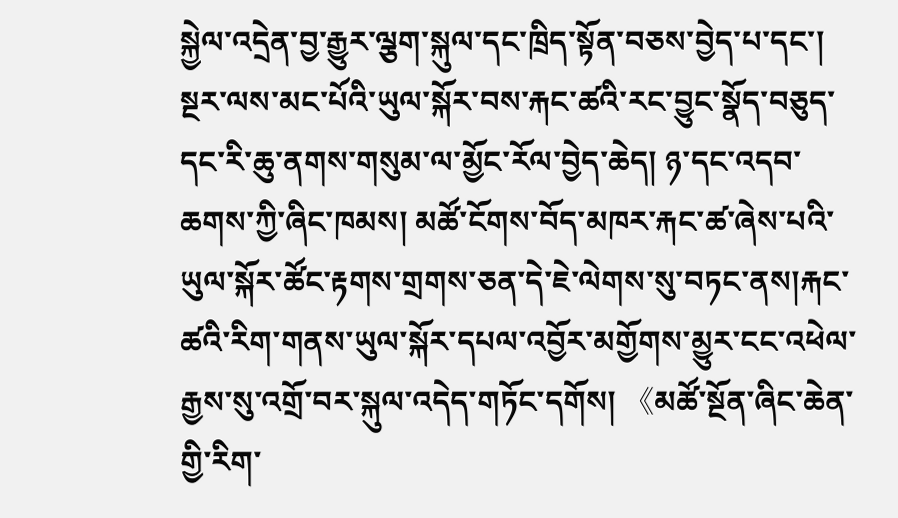སྐྱེལ་འདྲེན་བྱ་རྒྱུར་ལྕག་སྐུལ་དང་ཁྲིད་སྟོན་བཅས་བྱེད་པ་དང་། སྔར་ལས་མང་པོའི་ཡུལ་སྐོར་བས་རྐང་ཚའི་རང་བྱུང་སྣོད་བཅུད་དང་རི་ཆུ་ནགས་གསུམ་ལ་མྱོང་རོལ་བྱེད་ཆེད། ཉ་དང་འདབ་ཆགས་ཀྱི་ཞིང་ཁམས། མཚོ་ངོགས་བོད་མཁར་རྐང་ཚ་ཞེས་པའི་ཡུལ་སྐོར་ཚོང་རྟགས་གྲགས་ཅན་དེ་ཇེ་ལེགས་སུ་བཏང་ནས།རྐང་ཚའི་རིག་གནས་ཡུལ་སྐོར་དཔལ་འབྱོར་མགྱོགས་མྱུར་ངང་འཕེལ་རྒྱས་སུ་འགྲོ་བར་སྐུལ་འདེད་གཏོང་དགོས། 《མཚོ་སྔོན་ཞིང་ཆེན་གྱི་རིག་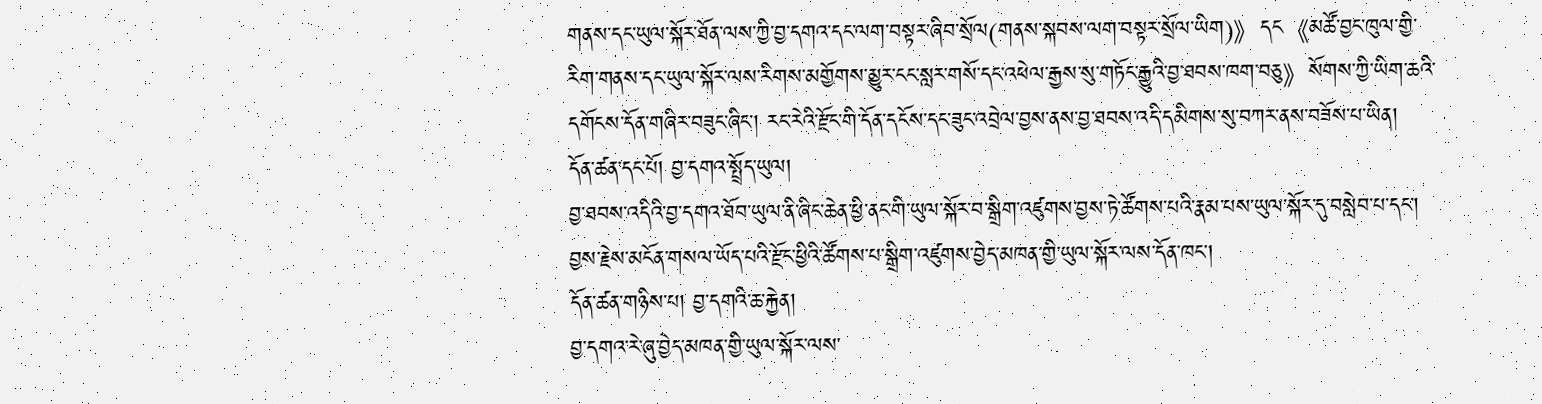གནས་དང་ཡུལ་སྐོར་ཐོན་ལས་ཀྱི་བྱ་དགའ་དང་ལག་བསྟར་ཞིབ་སྲོལ(གནས་སྐབས་ལག་བསྟར་སྲོལ་ཡིག)》དང《མཚོ་བྱང་ཁུལ་གྱི་རིག་གནས་དང་ཡུལ་སྐོར་ལས་རིགས་མགྱོགས་མྱུར་ངང་སླར་གསོ་དང་འཕེལ་རྒྱས་སུ་གཏོང་རྒྱུའི་བྱ་ཐབས་ཁག་བཅུ》སོགས་ཀྱི་ཡིག་ཆའི་དགོངས་དོན་གཞིར་བཟུང་ཞིང་། རང་རེའི་རྫོང་གི་དོན་དངོས་དང་ཟུང་འབྲེལ་བྱས་ནས་བྱ་ཐབས་འདི་དམིགས་སུ་བཀར་ནས་བཟོས་པ་ཡིན།
དོན་ཚན་དང་པོ། བྱ་དགའ་སྤྲོད་ཡུལ།
བྱ་ཐབས་འདིའི་བྱ་དགའ་ཐོབ་ཡུལ་ནི་ཞིང་ཆེན་ཕྱི་ནང་གི་ཡུལ་སྐོར་བ་སྒྲིག་འཛུགས་བྱས་ཏེ་ཚོགས་པའི་རྣམ་པས་ཡུལ་སྐོར་དུ་བསླེབ་པ་དང་། བྱས་རྗེས་མངོན་གསལ་ཡོད་པའི་རྫོང་ཕྱིའི་ཚོགས་པ་སྒྲིག་འཛུགས་བྱེད་མཁན་གྱི་ཡུལ་སྐོར་ལས་དོན་ཁང་།
དོན་ཚན་གཉིས་པ། བྱ་དགའི་ཆ་རྐྱེན།
བྱ་དགའ་རེ་ཞུ་བྱེད་མཁན་གྱི་ཡུལ་སྐོར་ལས་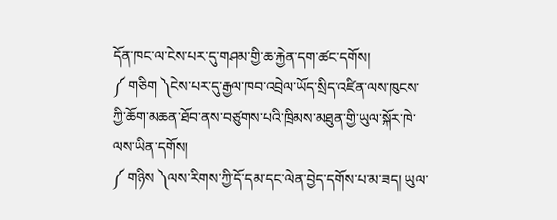དོན་ཁང་ལ་ངེས་པར་དུ་གཤམ་གྱི་ཆ་རྐྱེན་དག་ཚང་དགོས།
༼ གཅིག ༽ངེས་པར་དུ་རྒྱལ་ཁབ་འབྲེལ་ཡོད་སྲིད་འཛིན་ལས་ཁུངས་ཀྱི་ཆོག་མཆན་ཐོབ་ནས་བཙུགས་པའི་ཁྲིམས་མཐུན་གྱི་ཡུལ་སྐོར་ཁེ་ལས་ཡིན་དགོས།
༼ གཉིས ༽ལས་རིགས་ཀྱི་དོ་དམ་དང་ལེན་བྱེད་དགོས་པ་མ་ཟད། ཡུལ་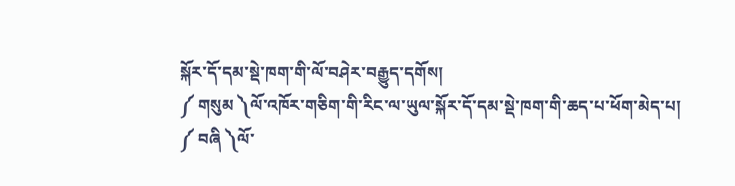སྐོར་དོ་དམ་སྡེ་ཁག་གི་ལོ་བཤེར་བརྒྱུད་དགོས།
༼ གསུམ ༽ལོ་འཁོར་གཅིག་གི་རིང་ལ་ཡུལ་སྐོར་དོ་དམ་སྡེ་ཁག་གི་ཆད་པ་ཕོག་མེད་པ།
༼ བཞི ༽ལོ་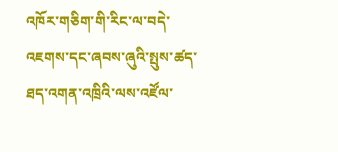འཁོར་གཅིག་གི་རིང་ལ་བདེ་འཇགས་དང་ཞབས་ཞུའི་སྤུས་ཚད་ཐད་འགན་འཁྲིའི་ལས་འཛོལ་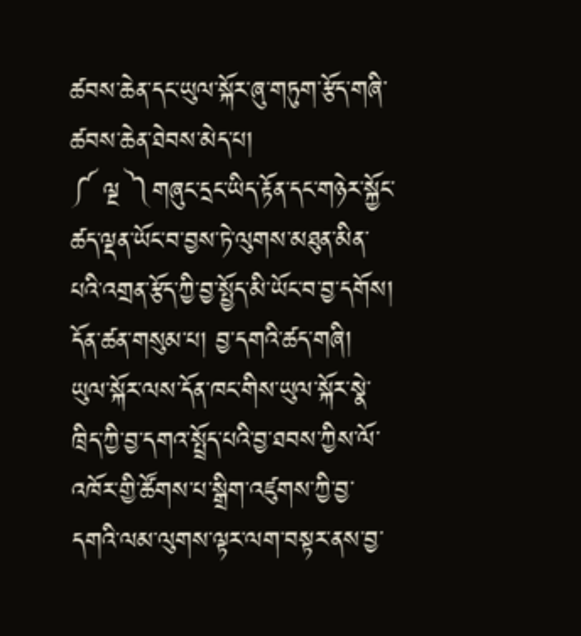ཚབས་ཆེན་དང་ཡུལ་སྐོར་ཞུ་གཏུག་རྩོད་གཞི་ཚབས་ཆེན་ཐེབས་མེད་པ།
༼ ལྔ ༽གཞུང་དྲང་ཡིད་རྟོན་དང་གཉེར་སྐྱོང་ཚད་ལྡན་ཡོང་བ་བྱས་ཏེ་ལུགས་མཐུན་མིན་པའི་འགྲན་རྩོད་ཀྱི་བྱ་སྤྱོད་མི་ཡོང་བ་བྱ་དགོས།
དོན་ཚན་གསུམ་པ། བྱ་དགའི་ཚད་གཞི།
ཡུལ་སྐོར་ལས་དོན་ཁང་གིས་ཡུལ་སྐོར་སྣེ་ཁྲིད་ཀྱི་བྱ་དགའ་སྤྲོད་པའི་བྱ་ཐབས་ཀྱིས་ལོ་འཁོར་གྱི་ཚོགས་པ་སྒྲིག་འཛུགས་ཀྱི་བྱ་དགའི་ལམ་ལུགས་ལྟར་ལག་བསྟར་ནས་བྱ་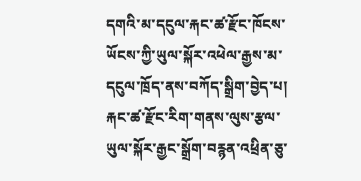དགའི་མ་དངུལ་རྐང་ཚ་རྫོང་ཁོངས་ཡོངས་ཀྱི་ཡུལ་སྐོར་འཕེལ་རྒྱས་མ་དངུལ་ཁྲོད་ནས་བཀོད་སྒྲིག་བྱེད་པ།
རྐང་ཚ་རྫོང་རིག་གནས་ལུས་རྩལ་ཡུལ་སྐོར་རྒྱང་སྒྲོག་བརྙན་འཕྲིན་ཅུ་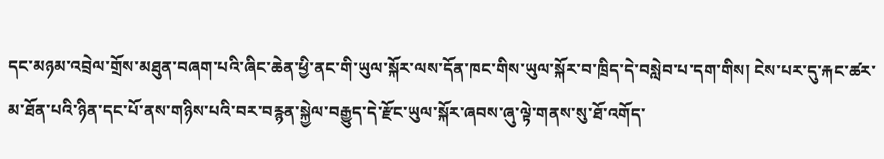དང་མཉམ་འབྲེལ་གྲོས་མཐུན་བཞག་པའི་ཞིང་ཆེན་ཕྱི་ནང་གི་ཡུལ་སྐོར་ལས་དོན་ཁང་གིས་ཡུལ་སྐོར་བ་ཁྲིད་དེ་བསླེབ་པ་དག་གིས། ངེས་པར་དུ་རྐང་ཚར་མ་ཐོན་པའི་ཉིན་དང་པོ་ནས་གཉིས་པའི་བར་བརྙན་སྐྱེལ་བརྒྱུད་དེ་རྫོང་ཡུལ་སྐོར་ཞབས་ཞུ་ལྟེ་གནས་སུ་ཐོ་འགོད་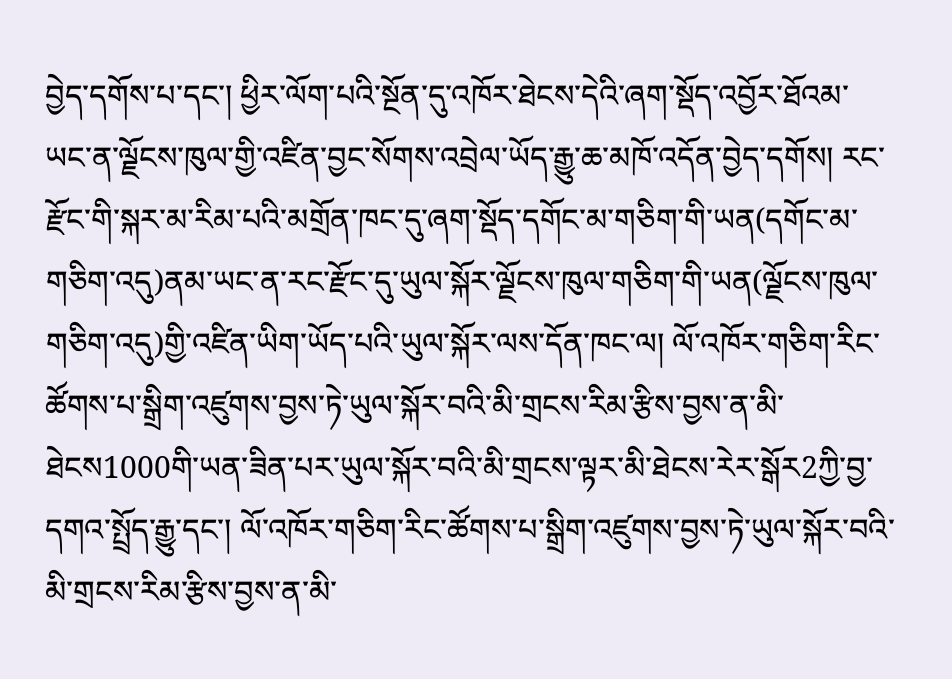བྱེད་དགོས་པ་དང་། ཕྱིར་ལོག་པའི་སྔོན་དུ་འཁོར་ཐེངས་དེའི་ཞག་སྡོད་འབྱོར་ཐོའམ་ཡང་ན་ལྗོངས་ཁུལ་གྱི་འཛིན་བྱང་སོགས་འབྲེལ་ཡོད་རྒྱུ་ཆ་མཁོ་འདོན་བྱེད་དགོས། རང་རྫོང་གི་སྐར་མ་རིམ་པའི་མགྲོན་ཁང་དུ་ཞག་སྡོད་དགོང་མ་གཅིག་གི་ཡན(དགོང་མ་གཅིག་འདུ)ནམ་ཡང་ན་རང་རྫོང་དུ་ཡུལ་སྐོར་ལྗོངས་ཁུལ་གཅིག་གི་ཡན(ལྗོངས་ཁུལ་གཅིག་འདུ)གྱི་འཛིན་ཡིག་ཡོད་པའི་ཡུལ་སྐོར་ལས་དོན་ཁང་ལ། ལོ་འཁོར་གཅིག་རིང་ཚོགས་པ་སྒྲིག་འཛུགས་བྱས་ཏེ་ཡུལ་སྐོར་བའི་མི་གྲངས་རིམ་རྩིས་བྱས་ན་མི་ཐེངས1000གི་ཡན་ཟིན་པར་ཡུལ་སྐོར་བའི་མི་གྲངས་ལྟར་མི་ཐེངས་རེར་སྒོར2ཀྱི་བྱ་དགའ་སྤྲོད་རྒྱུ་དང་། ལོ་འཁོར་གཅིག་རིང་ཚོགས་པ་སྒྲིག་འཛུགས་བྱས་ཏེ་ཡུལ་སྐོར་བའི་མི་གྲངས་རིམ་རྩིས་བྱས་ན་མི་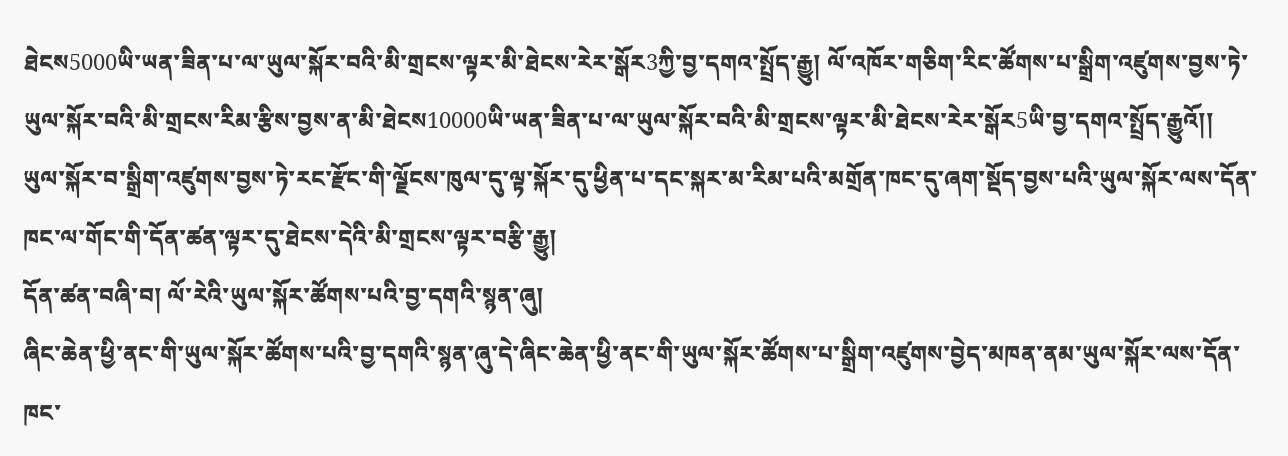ཐེངས5000ཡི་ཡན་ཟིན་པ་ལ་ཡུལ་སྐོར་བའི་མི་གྲངས་ལྟར་མི་ཐེངས་རེར་སྒོར3ཀྱི་བྱ་དགའ་སྤྲོད་རྒྱུ། ལོ་འཁོར་གཅིག་རིང་ཚོགས་པ་སྒྲིག་འཛུགས་བྱས་ཏེ་ཡུལ་སྐོར་བའི་མི་གྲངས་རིམ་རྩིས་བྱས་ན་མི་ཐེངས10000ཡི་ཡན་ཟིན་པ་ལ་ཡུལ་སྐོར་བའི་མི་གྲངས་ལྟར་མི་ཐེངས་རེར་སྒོར5ཡི་བྱ་དགའ་སྤྲོད་རྒྱུའོ།། ཡུལ་སྐོར་བ་སྒྲིག་འཛུགས་བྱས་ཏེ་རང་རྫོང་གི་ལྗོངས་ཁུལ་དུ་ལྟ་སྐོར་དུ་ཕྱིན་པ་དང་སྐར་མ་རིམ་པའི་མགྲོན་ཁང་དུ་ཞག་སྡོད་བྱས་པའི་ཡུལ་སྐོར་ལས་དོན་ཁང་ལ་གོང་གི་དོན་ཚན་ལྟར་དུ་ཐེངས་དེའི་མི་གྲངས་ལྟར་བརྩི་རྒྱུ།
དོན་ཚན་བཞི་བ། ལོ་རེའི་ཡུལ་སྐོར་ཚོགས་པའི་བྱ་དགའི་སྙན་ཞུ།
ཞིང་ཆེན་ཕྱི་ནང་གི་ཡུལ་སྐོར་ཚོགས་པའི་བྱ་དགའི་སྙན་ཞུ་དེ་ཞིང་ཆེན་ཕྱི་ནང་གི་ཡུལ་སྐོར་ཚོགས་པ་སྒྲིག་འཛུགས་བྱེད་མཁན་ནམ་ཡུལ་སྐོར་ལས་དོན་ཁང་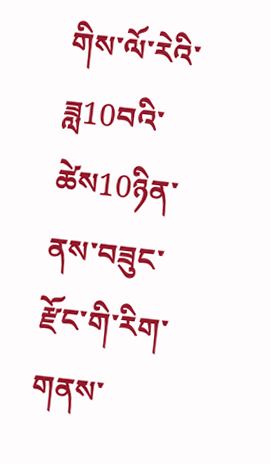གིས་ལོ་རེའི་ཟླ10བའི་ཚེས10ཉིན་ནས་བཟུང་རྫོང་གི་རིག་གནས་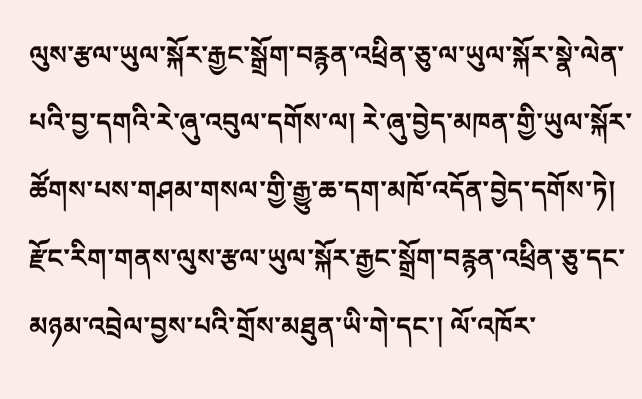ལུས་རྩལ་ཡུལ་སྐོར་རྒྱང་སྒྲོག་བརྙན་འཕྲིན་ཅུ་ལ་ཡུལ་སྐོར་སྣེ་ལེན་པའི་བྱ་དགའི་རེ་ཞུ་འབུལ་དགོས་ལ། རེ་ཞུ་བྱེད་མཁན་གྱི་ཡུལ་སྐོར་ཚོགས་པས་གཤམ་གསལ་གྱི་རྒྱུ་ཆ་དག་མཁོ་འདོན་བྱེད་དགོས་ཏེ། རྫོང་རིག་གནས་ལུས་རྩལ་ཡུལ་སྐོར་རྒྱང་སྒྲོག་བརྙན་འཕྲིན་ཅུ་དང་མཉམ་འབྲེལ་བྱས་པའི་གྲོས་མཐུན་ཡི་གེ་དང་། ལོ་འཁོར་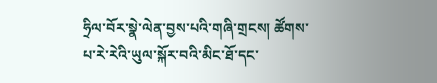ཧྲིལ་བོར་སྣེ་ལེན་བྱས་པའི་གཞི་གྲངས། ཚོགས་པ་རེ་རེའི་ཡུལ་སྐོར་བའི་མིང་ཐོ་དང་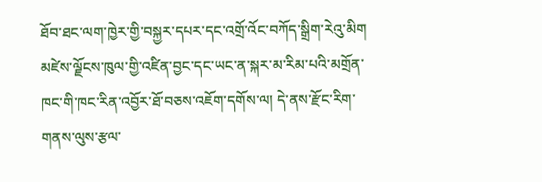ཐོབ་ཐང་ལག་ཁྱེར་གྱི་བསྐྱར་དཔར་དང་འགྲོ་འོང་བཀོད་སྒྲིག་རེའུ་མིག མཛེས་ལྗོངས་ཁུལ་གྱི་འཛིན་བྱང་དང་ཡང་ན་སྐར་མ་རིམ་པའི་མགྲོན་ཁང་གི་ཁང་རིན་འབྱོར་ཐོ་བཅས་འཇོག་དགོས་ལ། དེ་ནས་རྫོང་རིག་གནས་ལུས་རྩལ་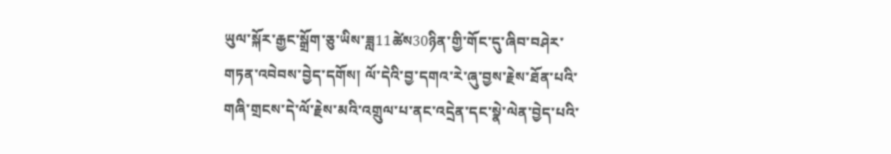ཡུལ་སྐོར་རྒྱང་སྒྲོག་ཅུ་ཡིས་ཟླ11ཚེས30ཉིན་གྱི་གོང་དུ་ཞིབ་བཤེར་གཏན་འབེབས་བྱེད་དགོས། ལོ་དེའི་བྱ་དགའ་རེ་ཞུ་བྱས་རྗེས་ཐོན་པའི་གཞི་གྲངས་དེ་ལོ་རྗེས་མའི་འགྲུལ་པ་ནང་འདྲེན་དང་སྣེ་ལེན་བྱེད་པའི་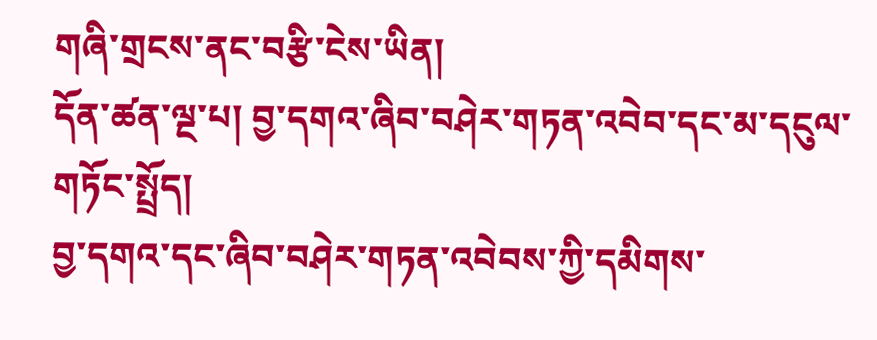གཞི་གྲངས་ནང་བརྩི་ངེས་ཡིན།
དོན་ཚན་ལྔ་པ། བྱ་དགའ་ཞིབ་བཤེར་གཏན་འབེབ་དང་མ་དངུལ་གཏོང་སྤྲོད།
བྱ་དགའ་དང་ཞིབ་བཤེར་གཏན་འབེབས་ཀྱི་དམིགས་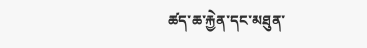ཚད་ཆ་རྐྱེན་དང་མཐུན་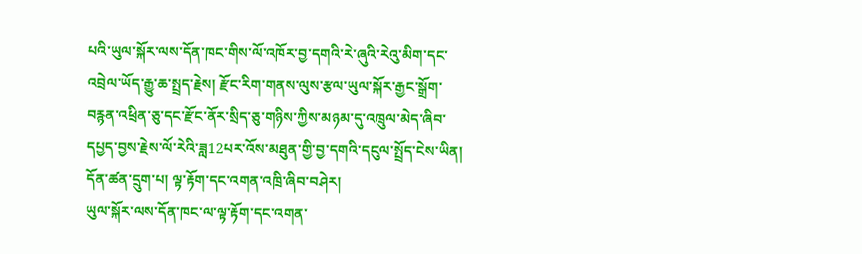པའི་ཡུལ་སྐོར་ལས་དོན་ཁང་གིས་ལོ་འཁོར་བྱ་དགའི་རེ་ཞུའི་རེའུ་མིག་དང་འབྲེལ་ཡོད་རྒྱུ་ཆ་སྤྲད་རྗེས། རྫོང་རིག་གནས་ལུས་རྩལ་ཡུལ་སྐོར་རྒྱང་སྒྲོག་བརྙན་འཕྲིན་ཅུ་དང་རྫོང་ནོར་སྲིད་ཅུ་གཉིས་ཀྱིས་མཉམ་དུ་འཁྲུལ་མེད་ཞིབ་དཔྱད་བྱས་རྗེས་ལོ་རེའི་ཟླ12པར་འོས་མཐུན་གྱི་བྱ་དགའི་དངུལ་སྤྲོད་ངེས་ཡིན།
དོན་ཚན་དྲུག་པ། ལྟ་རྟོག་དང་འགན་འཁྲི་ཞིབ་བཤེར།
ཡུལ་སྐོར་ལས་དོན་ཁང་ལ་ལྟ་རྟོག་དང་འགན་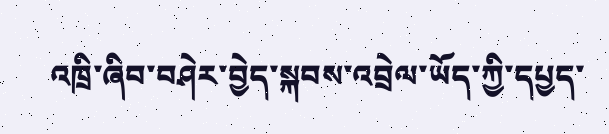འཁྲི་ཞིབ་བཤེར་བྱེད་སྐབས་འབྲེལ་ཡོད་ཀྱི་དཔྱད་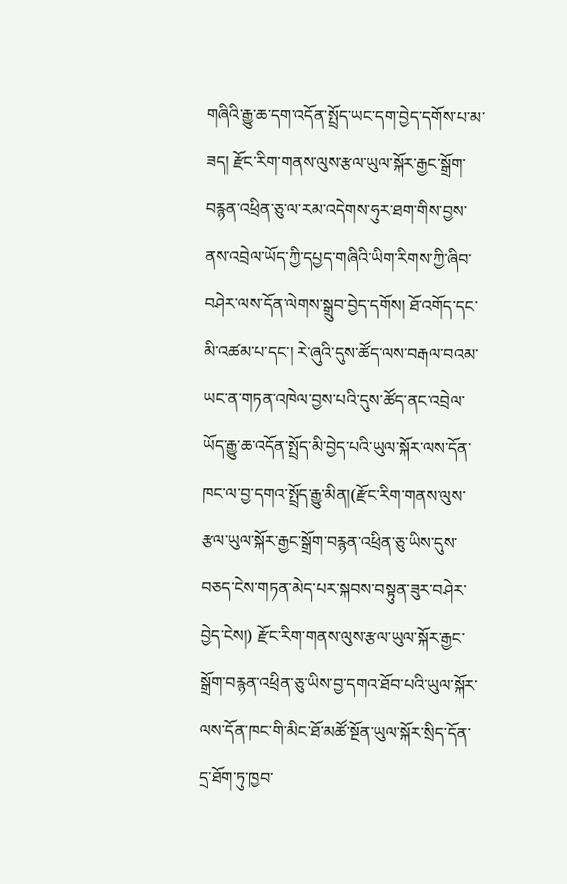གཞིའི་རྒྱུ་ཆ་དག་འདོན་སྤྲོད་ཡང་དག་བྱེད་དགོས་པ་མ་ཟད། རྫོང་རིག་གནས་ལུས་རྩལ་ཡུལ་སྐོར་རྒྱང་སྒྲོག་བརྙན་འཕྲིན་ཅུ་ལ་རམ་འདེགས་ཧུར་ཐག་གིས་བྱས་ནས་འབྲེལ་ཡོད་ཀྱི་དཔྱད་གཞིའི་ཡིག་རིགས་ཀྱི་ཞིབ་བཤེར་ལས་དོན་ལེགས་སྒྲུབ་བྱེད་དགོས། ཐོ་འགོད་དང་མི་འཚམ་པ་དང་། རེ་ཞུའི་དུས་ཚོད་ལས་བརྒལ་བའམ་ཡང་ན་གཏན་འཁེལ་བྱས་པའི་དུས་ཚོད་ནང་འབྲེལ་ཡོད་རྒྱུ་ཆ་འདོན་སྤྲོད་མི་བྱེད་པའི་ཡུལ་སྐོར་ལས་དོན་ཁང་ལ་བྱ་དགའ་སྤྲོད་རྒྱུ་མིན།(རྫོང་རིག་གནས་ལུས་རྩལ་ཡུལ་སྐོར་རྒྱང་སྒྲོག་བརྙན་འཕྲིན་ཅུ་ཡིས་དུས་བཅད་ངེས་གཏན་མེད་པར་སྐབས་བསྟུན་ཟུར་བཤེར་བྱེད་ངེས།) རྫོང་རིག་གནས་ལུས་རྩལ་ཡུལ་སྐོར་རྒྱང་སྒྲོག་བརྙན་འཕྲིན་ཅུ་ཡིས་བྱ་དགའ་ཐོབ་པའི་ཡུལ་སྐོར་ལས་དོན་ཁང་གི་མིང་ཐོ་མཚོ་སྔོན་ཡུལ་སྐོར་སྲིད་དོན་དྲ་ཐོག་ཏུ་ཁྱབ་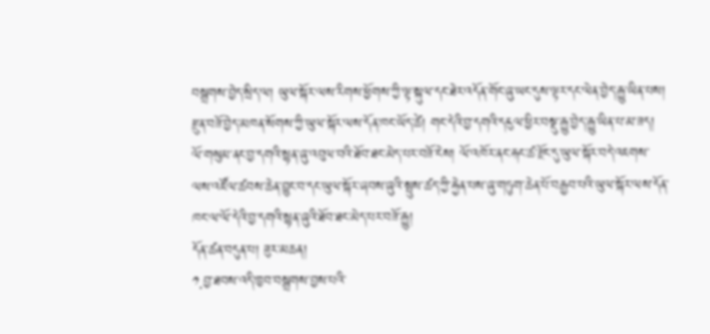བསྒྲགས་བྱེད་སྲིད་ལ། ཡུལ་སྐོར་ལས་རིགས་ཕྱོགས་ཀྱི་ལྟ་སྐུལ་དང་ཐེར་འདོན་གོང་ཞུ་ཡང་དུས་ལྟར་དང་ལེན་བྱེད་རྒྱུ་ཡིན་པས། རྫུན་བཟོ་བྱེད་མཁན་སོགས་ཀྱི་ཡུལ་སྐོར་ལས་དོན་ཁང་ཡོད་ཚེ། གང་དེའི་བྱ་དགའི་དངུལ་ཕྱིར་བསྡུ་རྒྱུ་བྱེད་རྒྱུ་ཡིན་པ་མ་ཟད། ལོ་གསུམ་ནང་བྱ་དགའི་སྙན་ཞུ་འབུལ་བའི་ཐོབ་ཐང་མེད་པར་བཟོ་ངེས། ལོ་འཁོར་ནང་རྐང་ཚ་རྫོང་དུ་ཡུལ་སྐོར་བདེ་འཇགས་ལས་འཛོལ་ཚབས་ཆེན་བྱུང་བ་དང་ཡུལ་སྐོར་ཞབས་ཞུའི་སྤུས་ཚད་ཀྱི་རྐྱེན་པས་ཞུ་གཏུག་ཆེན་པོ་བརྒྱབ་པའི་ཡུལ་སྐོར་ལས་དོན་ཁང་ལ་ལོ་དེའི་བྱ་དགའི་སྙན་ཞུའི་ཐོབ་ཐང་མེད་པར་བཟོ་རྒྱུ།
དོན་ཚན་བདུན་པ། ཟུར་མཆན།
༡.བྱ་ཐབས་འདི་ཁྱབ་བསྒྲགས་བྱས་པའི་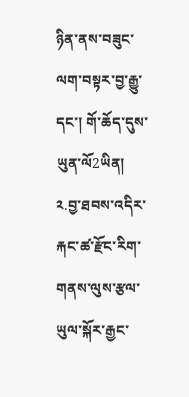ཉིན་ནས་བཟུང་ལག་བསྟར་བྱ་རྒྱུ་དང་། གོ་ཆོད་དུས་ཡུན་ལོ2ཡིན།
༢.བྱ་ཐབས་འདིར་རྐང་ཚ་རྫོང་རིག་གནས་ལུས་རྩལ་ཡུལ་སྐོར་རྒྱང་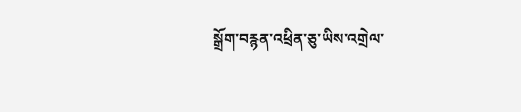སྒྲོག་བརྙན་འཕྲིན་ཅུ་ཡིས་འགྲེལ་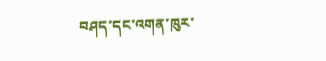བཤད་དང་འགན་ཁུར་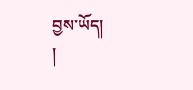བྱས་ཡོད།
།